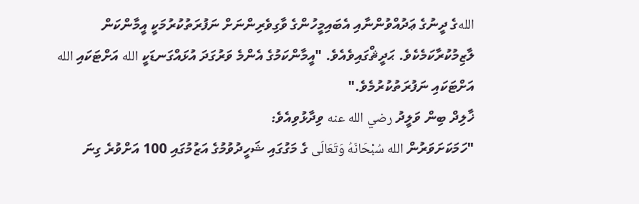اللهގެ ދީނުގެ ޢަދުއްވުންނާއި އެބައިމީހުންގެ ވާގިވެރިންނަށް ނަފުރަތުކުރުމަކީ އީމާންކަން ލާޒިމުކުރާކަމެކެވެ. ޙަދީޘްގައިވެއެވެ. "އީމާންކަމުގެ އެންމެ ވަރުގަދަ އުޅައްގަނޑަކީ الله އަށްޓަކައި الله އަށްޓަކައި ނަފުރަތުކުރުމެވެ."
ޚާލިދް ބިން ވަލީދު رضي الله عنه ވިދާޅުވިއެވެ:
"ހަމަކަށަވަރުން الله سُبْحَانَهُ وَتَعَالَى ގެ މަގުގައި ޝަހީދުވުމުގެ އަޒުމުގައި 100 އަށްވުރެ ގިނަ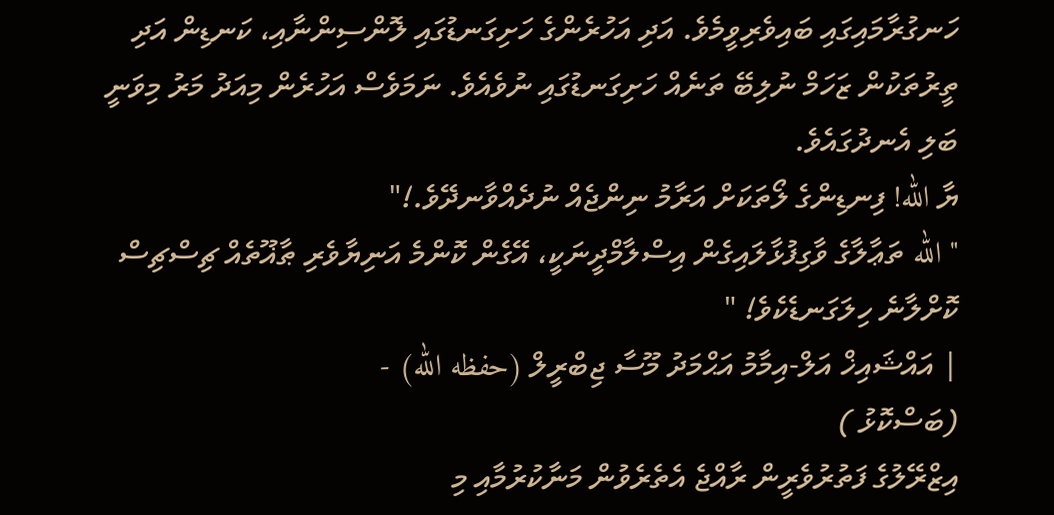ހަނގުރާމައިގައި ބައިވެރިވީމެވެ. އަދި އަހުރެންގެ ހަށިގަނޑުގައި ލޮންސިންނާއި، ކަނޑިން އަދި ތީރުތަކުން ޒަހަމް ނުލިބޭ ތަނެއް ހަށިގަނޑުގައި ނުވެއެވެ. ނަމަވެސް އަހުރެން މިއަދު މަރު މިވަނީ ބަލި އެނދުގައެވެ.
ޔާ الله! ފިނޑިންގެ ލޯތަކަށް އަރާމު ނިންޖެއް ނުދެއްވާނދޭވެ.!"
" الله ތަޢާލާގެ ވާގިފުޅާލައިގެން އިސްލާމްދީނަކީ، އޭގެން ކޮންމެ އަނިޔާވެރި ޠާޣޫތެއް ޗިސްޗިސް ކޮށްލާނެ ހިލަގަނޑެކެވެ! "
| އައްޝައިޚް އަލް-އިމާމު އަޙްމަދު މޫސާ ޖިބްރީލް (حفظه الله) -
(ބަސްކޮޅު )
އިޒްރޭލުގެ ފަތުރުވެރީން ރާއްޖެ އެތެރެވުން މަނާކުރުމާއި މި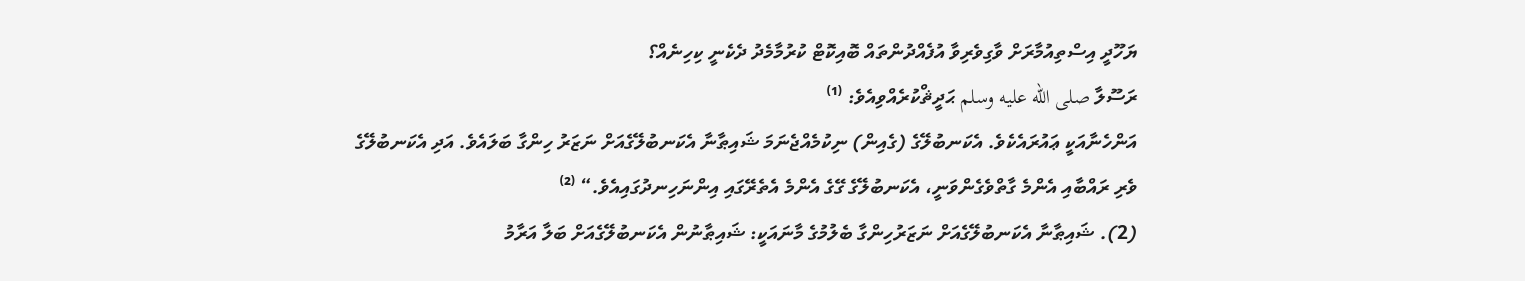ޔަހޫދީ އިސްތިއުމާރަށް ވާގިވެރިވާ އުފެއްދުންތައް ބޮއިކޮޓް ކުރުމާމެދު ދެކެނީ ކިހިނެއް؟
ރަސޫލާ صلى الله عليه وسلم ޙަދީޘްކުރެއްވިއެވެ: ⁽¹⁾
އަންހެނާއަކީ ޢައުރައެކެވެ. އެކަނބުލޭގެ (ގެއިން) ނިކުމެއްޖެނަމަ ޝައިޠާނާ އެކަނބުލޭގެއަށް ނަޒަރު ހިންގާ ބަލައެވެ. އަދި އެކަނބުލޭގެ ވެރި ރައްބާއި އެންމެ ގާތްވެގެންވަނީ، އެކަނބުލޭގެ ގޭގެ އެންމެ އެތެރޭގައި އިންނަހިނދުގައިއެވެ.“ ⁽²⁾
(2). ޝައިޠާނާ އެކަނބުލޭގެއަށް ނަޒަރުހިންގާ ބެލުމުގެ މާނައަކީ: ޝައިޠާނުން އެކަނބުލޭގެއަށް ބަލާ އަރާމު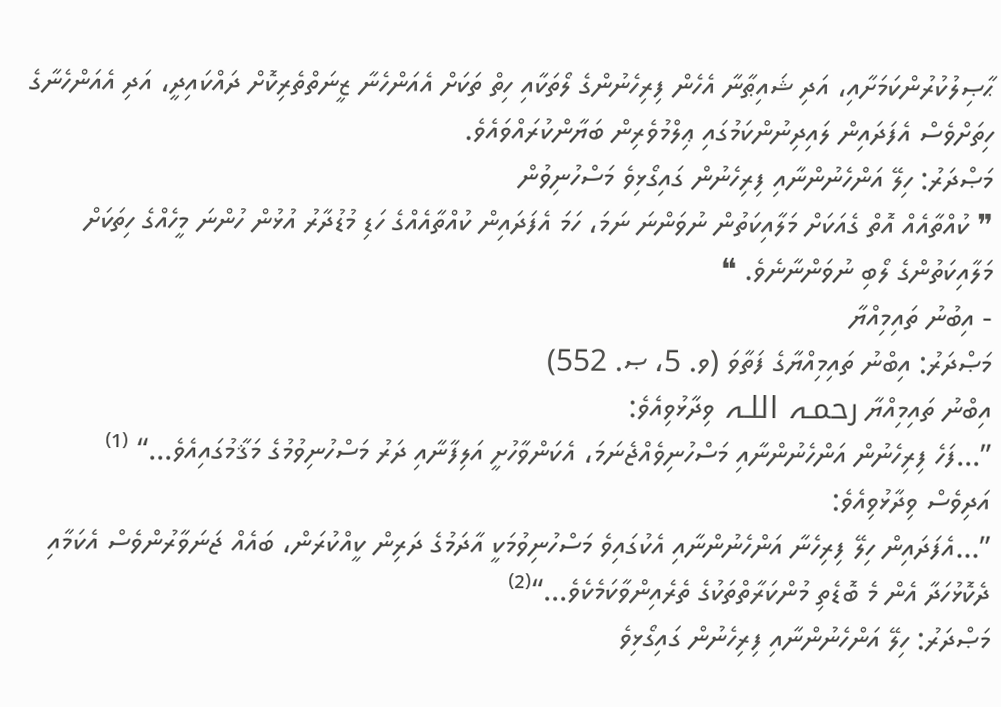ޙާޞިލުކުރުންކަމަށާއި، އަދި ޝައިޠާނާ އެހެން ފިރިހެނުންގެ ލޯތަކާއި ހިތް ތަކަށް އެއަންހެނާ ޒީނަތްތެރިކޮށް ދައްކައިދީ، އަދި އެއަންހެނާގެ ހިތަށްވެސް އެފަދައިން ލައިދިނުންކަމުގައި ޢިލްމުވެރިން ބަޔާންކުރައްވައެވެ.
މަޞްދަރު: ހިލޭ އަންހެނުންނާއި ފިރިހެނުން ގައިގޯޅިވެ މަސްހުނިވުން
❞ ކުއްތާއެއް އޮތް ގެއަކަށް މަލާއިކަތުން ނުވަންނަ ނަމަ، ހަމަ އެފަދައިން ކުއްތާއެއްގެ ހަޑި މުޑުދާރު އުޅުން ހުންނަ މީހެއްގެ ހިތަކަށް މަލާއިކަތުންގެ ލޯބި ނުވަންނާނެވެ. ❝
- އިބުނު ތައިމިއްޔާ
މަޞްދަރު: އިބްނު ތައިމިއްޔާގެ ފަތާވަ (ވ. 5، ޞ. 552)
އިބްނު ތައިމިއްޔާ رحمـہ اللـہ ވިދާޅުވިއެވެ:
”...ފަހެ ފިރިހެނުން އަންހެނުންނާއި މަސްހުނިވެއްޖެނަމަ، އެކަންވާހުށީ އަލިފާނާއި ދަރު މަސްހުނިވުމުގެ މަޤާމުގައިއެވެ...“ ⁽¹⁾
އަދިވެސް ވިދާޅުވިއެވެ:
”...އެފަދައިން ހިލޭ ފިރިހެނާ އަންހެނުންނާއި އެކުގައިވެ މަސްހުނިވުމަކީ އާދަމުގެ ދަރިން ކީއްކުރަން، ބައެއް ޖަނަވާރުންވެސް އެކަމާއި ދެކޮޅުހަދާ އެން މެ ބޮޑެތި މުންކަރާތްތަކުގެ ތެރެއިންވާކަމެކެވެ...“⁽²⁾
މަޞްދަރު: ހިލޭ އަންހެނުންނާއި ފިރިހެނުން ގައިގޯޅިވެ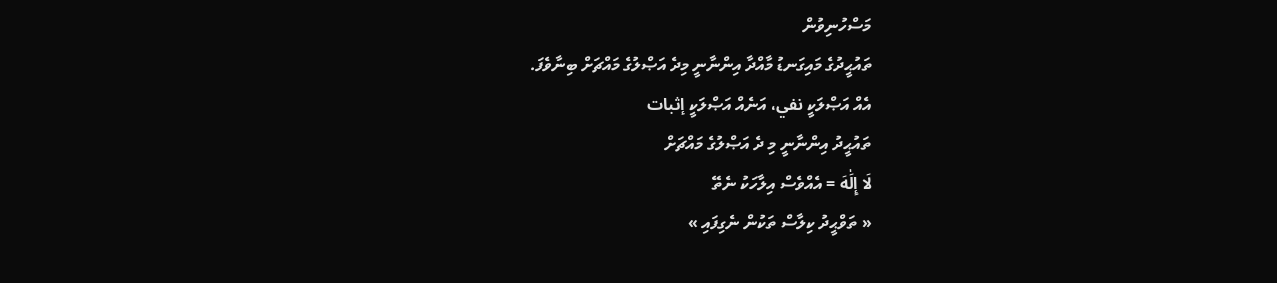މަސްހުނިވުން
ތައުޙީދުގެ މައިގަނޑު މާއްދާ އިންނާނީ މިދެ އަޞްލުގެ މައްޗަށް ބިނާވެފަ.
އެއް އަޞްލަކީ نفي، އަނެއް އަޞްލަކީ إثبات
ތައުޙީދު އިންނާނީ މި ދެ އަޞްލުގެ މައްޗަށް
لَا إِلَٰهَ = އެއްވެސް އިލާހަކު ނެތޭ
« ތަވްޙީދު ކިލާސް ތަކުން ނެގިފައި »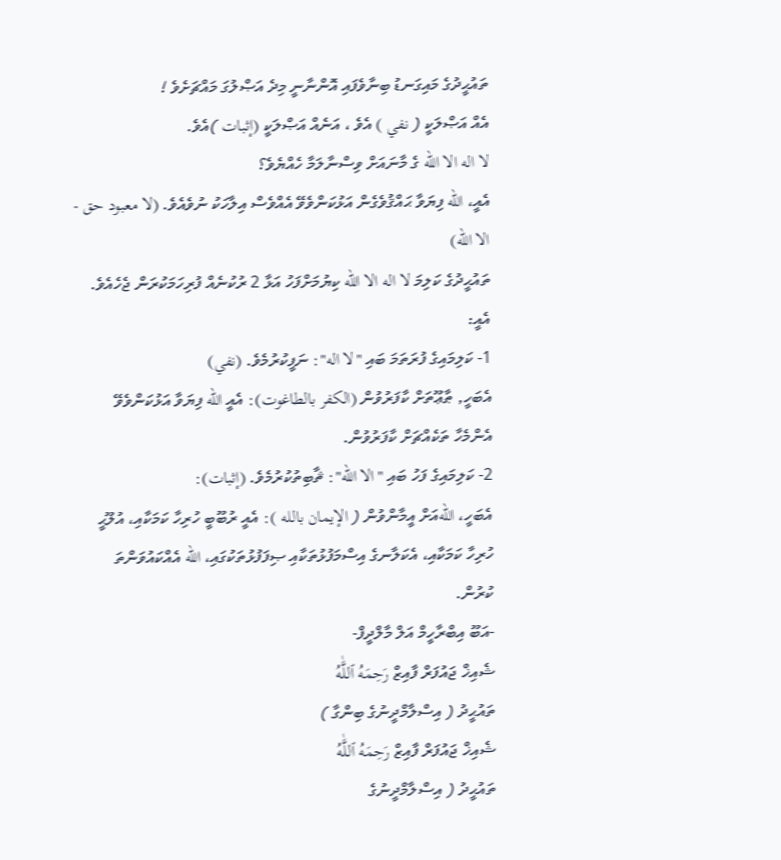ތައުޙީދުގެ މައިގަނޑު ބިނާވެފައި އޮންނާނީ މިދެ އަޞްލުގަ މައްޗަށެވެ !
އެއް އަޞްލަކީ ( نفي ) އެވެ ، އަނެއް އަޞްލަކީ (إثبات )އެވެ.
لا اله الا الله ގެ މާނައަށް ވިސްނާލަމާ ހެއްޔެވެ؟
އެއީ، الله ފިޔަވާ ޙައްޤުވެގެން އަޅުކަންވެވޭ އެއްވެސް އިލާހަކު ނުވެއެވެ. (لا معبود حق - الا الله)
ތައުޙީދުގެ ކަލިމަ لا اله الا الله ކިޔުމަށްފަހު އަޅާ 2 ރުކުނެއް ފުރިހަމަކުރަން ޖެހެއެވެ. އެއީ:
1- ކަލިމައިގެ ފުރަތަމަ ބައި "لا اله": ނަފީކުރުމެވެ. (نفي)
އެބަހީ, ޠާޢޫތަށް ކާފަރުވުން (الكفر بالطاغوت): އެއީ الله ފިޔަވާ އަޅުކަންވެވޭ އެންމެހާ ތަކެއްޗަށް ކާފަރުވުން.
2- ކަލިމައިގެ ފަހު ބައި "الا الله": ޘާބިތުކުރުމެވެ. (إثبات):
އެބަހީ، اللهއަށް އީމާންވުން ( الإيمان بالله ): އެއީ ރުބޫބީ ހުރިހާ ކަމަކާއި، އުލޫޙީ ހުރިހާ ކަމަކާއި، އެކަލާނގެ އިސްމަފުޅުތަކާއި ޞިފަފުޅުތަކުގައި، الله އެއްކައުވަންތަ ކުރުން.
-އަބޫ އިބްރާހީމް އަލް މާލްދީފް-
ޝެއިޚް ޖައުފަރް ފާއިޒް رَحِمَهُ ٱللَّٰهُ
ތައުޙީދު ( އިސްލާމްދީނުގެ ބިންގާ )
ޝެއިޚް ޖައުފަރް ފާއިޒް رَحِمَهُ ٱللَّٰهُ
ތައުޙީދު ( އިސްލާމްދީނުގެ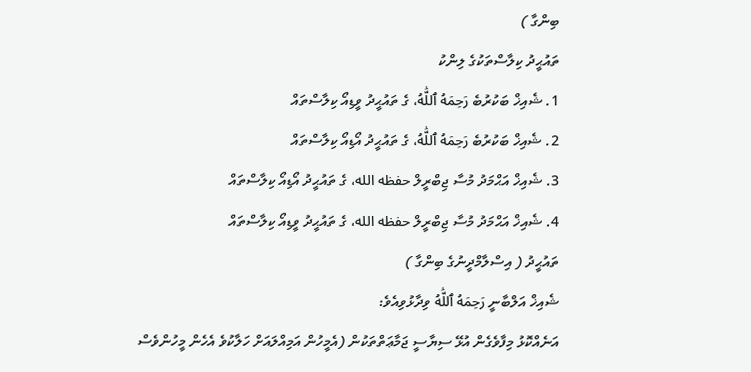ބިންގާ )
ތައުޙީދު ކިލާސްތަކުގެ ލިންކު
1. ޝެއިޚް ބަކުރުބެ رَحِمَهُ ٱللَّٰهُ، ގެ ތައުޙީދު ވީޑިއޯ ކިލާސްތައް
2. ޝެއިޚް ބަކުރުބެ رَحِمَهُ ٱللَّٰهُ، ގެ ތައުޙީދު އޯޑިއޯ ކިލާސްތައް
3. ޝެއިޚް އަޙްމަދު މުސާ ޖިބްރީލް حفظه الله، ގެ ތައުޙީދު އޯޑިއޯ ކިލާސްތައް
4. ޝެއިޚް އަޙްމަދު މުސާ ޖިބްރީލް حفظه الله، ގެ ތައުޙީދު ވީޑިއޯ ކިލާސްތައް
ތައުޙީދު ( އިސްލާމްދީނުގެ ބިންގާ )
ޝެއިޚް އަލްބާނީ رَحِمَهُ ٱللَّٰهُ ވިދާޅުވިއެވެ:
އަނެއްކޮޅު މިފާވެގެން އުޅޭ ސިޔާސީ ޖަމާޢަތްތަކުން (އެމީހުން އަމިއްލައަށް ހަލާކުވެ އެހެން މީހުންވެސް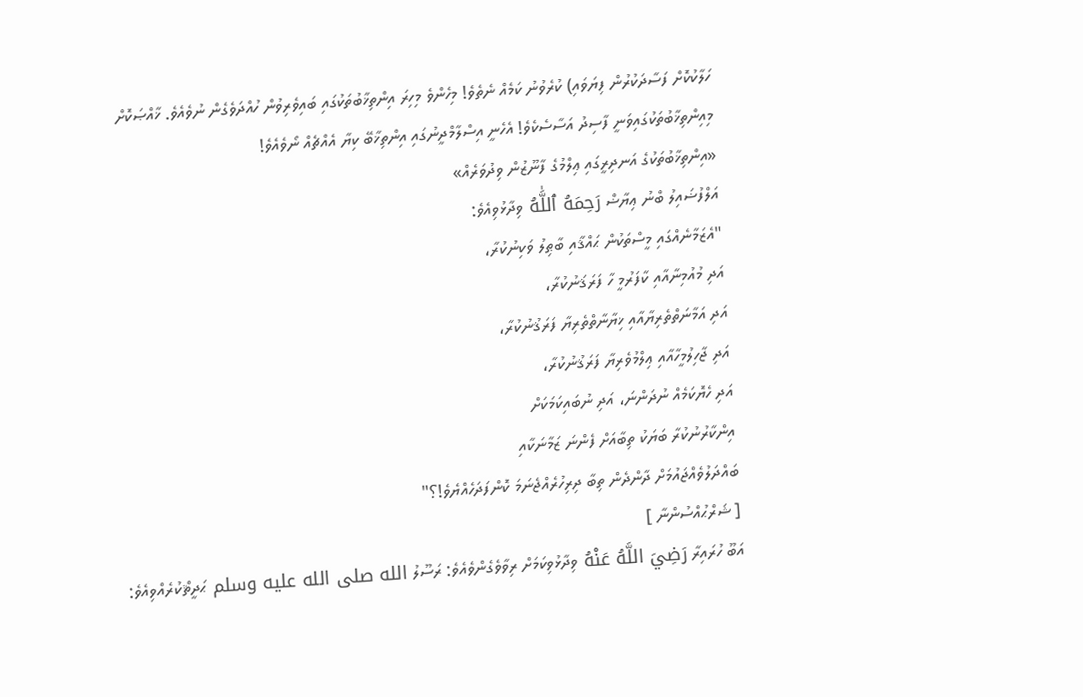ހަލާކުކޮށް ފަސާދަކުރުން ފިޔަވައި) ކުރެވުނު ކަމެއް ނެތެވެ! މިހެންވެ މިހިރަ އިންތިޚާބުތަކުގައި ބައިވެރިވުން ހުއްދަވެގެން ނުވެއެވެ. ޚާއްޞަކޮށް
މިއިންތިޚާބުތަކުގައިވަނީ ފާސިދު އަސާސެކެވެ! އެހެނީ އިސްލާމްދީނުގައި އިންތިޚާބޭ ކިޔާ އެއްޗެއް ނޯވެއެވެ!
«އިންތިޚާބުތަކުގެ އަނދިރީގައި ޢިލްމުގެ ފާނޫޒުން ވިދުވަރެއް»
އަލްފުޟައިލު ބްނު ޢިޔާޟް رَحِمَهُ ٱللَّٰهُ ވިދާޅުވިއެވެ:
"އެޒަމާނެއްގައި މީސްތަކުން ޙައްޤާއި ބާޠިލު ވަކިނުކުރާ،
އަދި މުއުމިނާއާއި ކާފަރުމީ ހާ ފަރަޤަނުކުރާ،
އަދި އަމާނަތްތެރިޔާއާއި ޚިޔާނާތްތެރިޔާ ފަރަޤުނުކުރާ،
އަދި ޖާހިލުމީހާއާއި ޢިލްމުވެރިޔާ ފަރަޤުނުކުރާ،
އަދި ހެޔޮކަމެއް ނުދަންނަ، އަދި ނުބައިކަމަކަށް
އިންކާރުނުކުރާ ބަޔަކު ތިބާއަށް ފެންނަ ޒަމާނަކާއި
ބައްދަލުވެއްޖައުމަށް ދާންދެން ތިބާ ދިރިހުރެއްޖެނަމަ ކޮންފަދަހެއްޔެވެ!؟"
[ ޝަރްޙުއްސުންނާ ]
އަބޫ ހުރައިރާ رَضِيَ اللَّهُ عَنْهُ ވިދާޅުވިކަމަށް ރިވާވެގެންވެއެވެ: ރަސޫލު الله صلى الله عليه وسلم ޙަދީޘްކުރެއްވިއެވެ: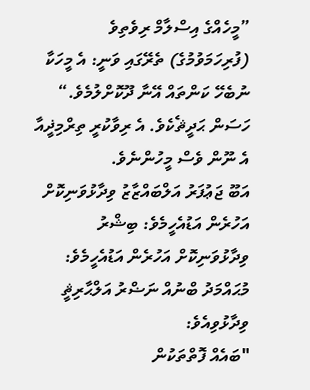”މީހެއްގެ އިސްލާމް ރިވެތިވެ (ފުރިހަމަވުމުގެ) ތެރޭގައި ވަނީ: އެ މީހަކާ ނުބެހޭ ކަންތައް އޭނާ ދޫކޮށްލުމެވެ.“
ހަސަން ޙަދީޘެކެވެ. އެ ރިވާކުރީ ތިރްމިޛީއާ އެ ނޫން ވެސް މީހުންނެވެ.
އަބޫ ޖަޢުފަރު އަލްބައްޒާޒު ވިދާޅުވަނިކޮށް އަހުރެން އަޑުއެހީމެވެ: ބިޝްރު ވިދާޅުވަނިކޮށް އަހުރެން އަޑުއެހީމެވެ: މުޙައްމަދު ބްނުއް ނަޟްރު އަލްޙާރިޘީ ވިދާޅުވިއެވެ:
"ބައެއް ފޮތްތަކުން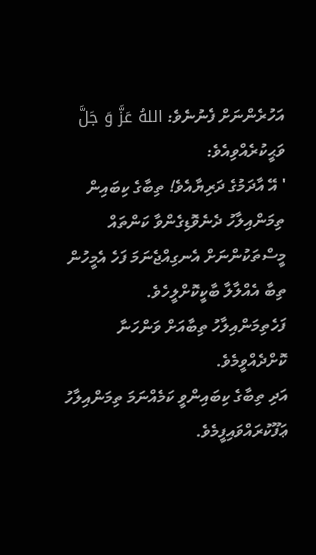އަހުރެންނަށް ފެނުނެވެ: اللهُ عَزَّ وَ جَلَّ ވަޙީކުރެއްވިއެވެ:
' އޭ އާދަމުގެ ދަރިޔާއެވެ! ތިބާގެ ކިބައިން ތިމަންއިލާހު ދެނެވޮޑިގެންވާ ކަންތައް މީސްތަކުންނަށް އެނގިއްޖެނަމަ ފަހެ އެމީހުން ތިބާ އެއްލާލާ ބާކީކޮށްލީހެވެ.
ފަހެތިމަންއިލާހު ތިބާއަށް ވަންހަނާ ކޮށްދެއްވީމެވެ.
އަދި ތިބާގެ ކިބައިންވީ ކަމެއްނަމަ ތިމަންއިލާހު
ޢަފޫކުރައްވައިފީމެވެ.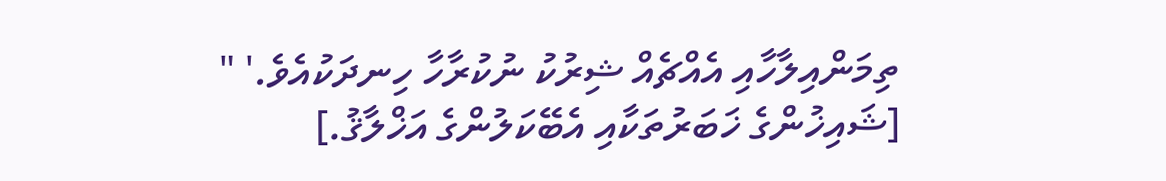ތިމަންއިލާހާއި އެއްޗެއް ޝިރުކު ނުކުރާހާ ހިނދަކުއެވެ.' "
[ޝައިޚުންގެ ޚަބަރުތަކާއި އެބޭކަލުންގެ އަޚްލާޤު.]